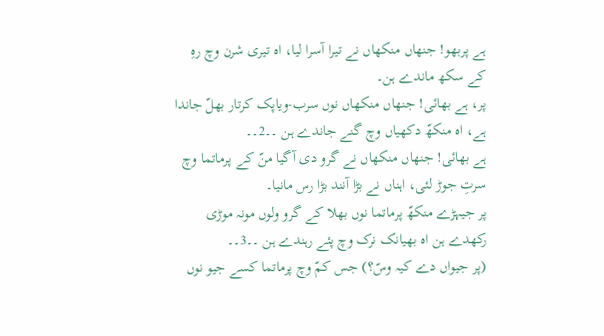ہے پربھو! جنھاں منکھاں نے تیرا آسرا لیا، اہ تیری شرن وچ رہِ کے سکھ ماندے ہن۔
پر، ہے بھائی! جنھاں منکھاں نوں سرب-ویاپک کرتار بھلّ جاندا ہے، اہ منکھّ دکھیاں وچ گنے جاندے ہن ۔۔2۔۔
ہے بھائی! جنھاں منکھاں نے گرو دی آگیا منّ کے پرماتما وچ سرتِ جوڑ لئی، اہناں نے بڑا آنند بڑا رس مانیا۔
پر جیہڑے منکھّ پرماتما نوں بھلا کے گرو ولوں مونہ موڑی رکھدے ہن اہ بھیانک نرک وچ پئے رہندے ہن ۔۔3۔۔
(پر جیواں دے کیہ وسّ؟) جس کمّ وچ پرماتما کسے جیو نوں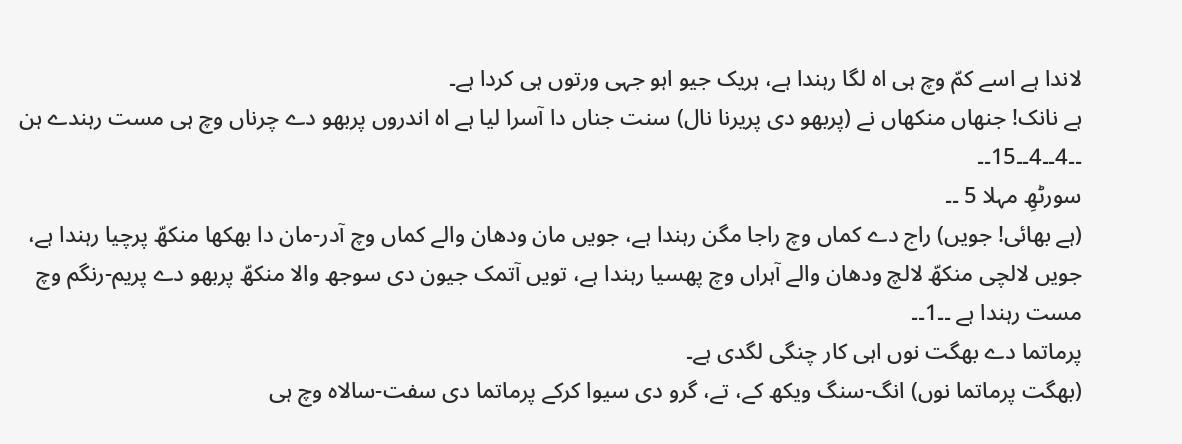لاندا ہے اسے کمّ وچ ہی اہ لگا رہندا ہے، ہریک جیو اہو جہی ورتوں ہی کردا ہے۔
ہے نانک! جنھاں منکھاں نے (پربھو دی پریرنا نال) سنت جناں دا آسرا لیا ہے اہ اندروں پربھو دے چرناں وچ ہی مست رہندے ہن ۔۔4۔۔4۔۔15۔۔
سورٹھِ مہلا 5 ۔۔
(ہے بھائی! جویں) راج دے کماں وچ راجا مگن رہندا ہے، جویں مان ودھان والے کماں وچ آدر-مان دا بھکھا منکھّ پرچیا رہندا ہے،
جویں لالچی منکھّ لالچ ودھان والے آہراں وچ پھسیا رہندا ہے، تویں آتمک جیون دی سوجھ والا منکھّ پربھو دے پریم-رنگم وچ مست رہندا ہے ۔۔1۔۔
پرماتما دے بھگت نوں اہی کار چنگی لگدی ہے۔
(بھگت پرماتما نوں) انگ-سنگ ویکھ کے، تے، گرو دی سیوا کرکے پرماتما دی سفت-سالاہ وچ ہی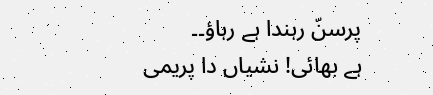پرسنّ رہندا ہے رہاؤ۔۔
ہے بھائی! نشیاں دا پریمی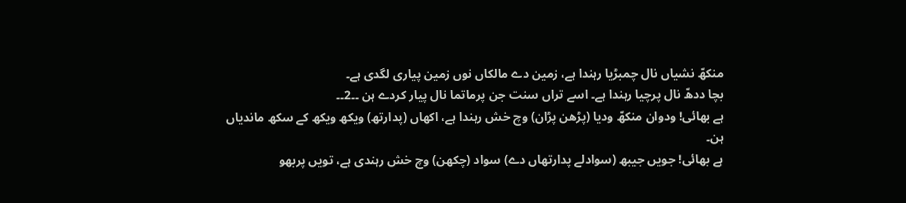منکھّ نشیاں نال چمبڑیا رہندا ہے، زمین دے مالکاں نوں زمین پیاری لگدی ہے۔
بچا ددھّ نال پرچیا رہندا ہے۔ اسے تراں سنت جن پرماتما نال پیار کردے ہن ۔۔2۔۔
ہے بھائی! ودوان منکھّ ودیا (پڑھن پڑان) وچ خش رہندا ہے، اکھاں (پدارتھ) ویکھ ویکھ کے سکھ ماندیاں ہن۔
ہے بھائی! جویں جیبھ (سوادلے پدارتھاں دے) سواد (چکھن) وچ خش رہندی ہے، تویں پربھو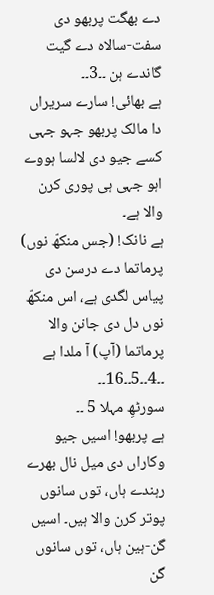دے بھگت پربھو دی سفت-سالاہ دے گیت گاندے ہن ۔۔3۔۔
ہے بھائی! سارے سریراں دا مالک پربھو جہو جہی کسے جیو دی لالسا ہووے اہو جہی ہی پوری کرن والا ہے۔
ہے نانک! (جس منکھّ نوں) پرماتما دے درسن دی پیاس لگدی ہے، اس منکھّ نوں دل دی جانن والا پرماتما (آپ) آ ملدا ہے ۔۔4۔۔5۔۔16۔۔
سورٹھِ مہلا 5 ۔۔
ہے پربھو! اسیں جیو وکاراں دی میل نال بھرے رہندے ہاں، توں سانوں پوتر کرن والا ہیں۔ اسیں گن-ہین ہاں، توں سانوں گن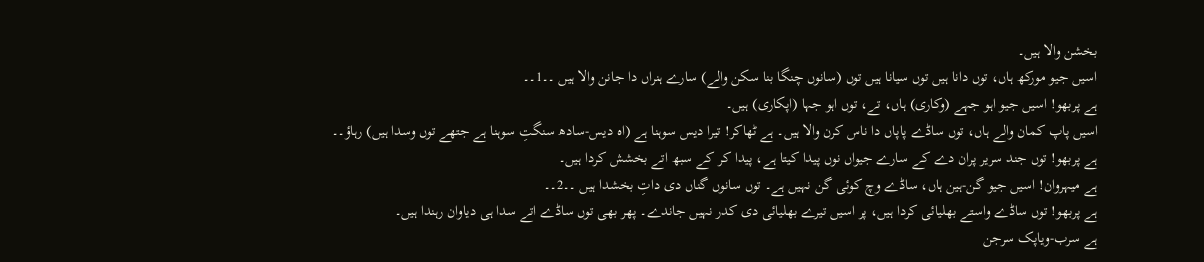بخشن والا ہیں۔
اسیں جیو مورکھ ہاں، توں دانا ہیں توں سیانا ہیں توں (سانوں چنگا بنا سکن والے) سارے ہنراں دا جانن والا ہیں ۔۔1۔۔
ہے پربھو! اسیں جیو اہو جہے (وکاری) ہاں، تے، توں اہو جہا (اپکاری) ہیں۔
اسیں پاپ کمان والے ہاں، توں ساڈے پاپاں دا ناس کرن والا ہیں۔ ہے ٹھاکر! تیرا دیس سوہنا ہے (اہ دیس-سادھ سنگتِ سوہنا ہے جتھے توں وسدا ہیں) رہاؤ۔۔
ہے پربھو! توں جند سریر پران دے کے سارے جیواں نوں پیدا کیتا ہے، پیدا کر کے سبھ اتے بخشش کردا ہیں۔
ہے میہروان! اسیں جیو گن-ہین ہاں، ساڈے وچ کوئی گن نہیں ہے۔ توں سانوں گناں دی داتِ بخشدا ہیں ۔۔2۔۔
ہے پربھو! توں ساڈے واستے بھلیائی کردا ہیں، پر اسیں تیرے بھلیائی دی کدر نہیں جاندے۔ پھر بھی توں ساڈے اتے سدا ہی دیاوان رہندا ہیں۔
ہے سرب-ویاپک سرجن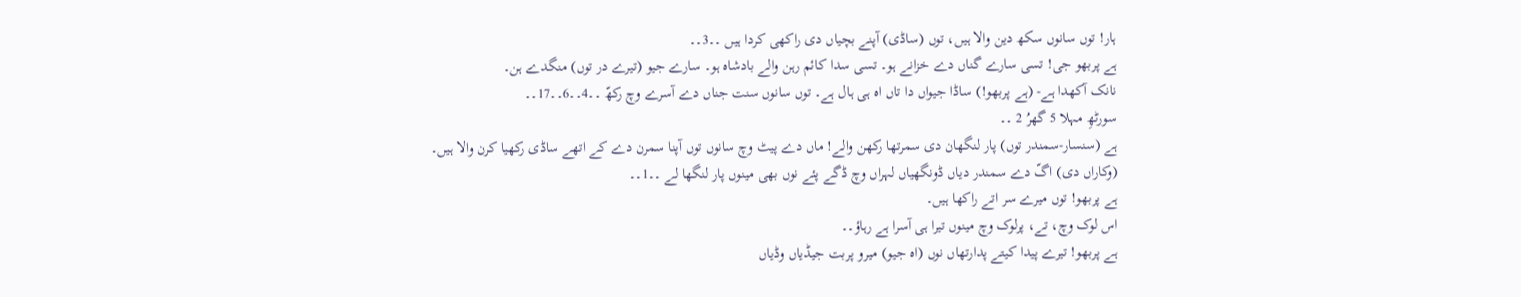ہار! توں سانوں سکھ دین والا ہیں، توں (ساڈی) آپنے بچیاں دی راکھی کردا ہیں ۔۔3۔۔
ہے پربھو جی! تسی سارے گناں دے خزانے ہو۔ تسی سدا کائم رہن والے بادشاہ ہو۔ سارے جیو (تیرے در توں) منگدے ہن۔
نانک آکھدا ہے- (ہے پربھو!) ساڈا جیواں دا تاں اہ ہی ہال ہے۔ توں سانوں سنت جناں دے آسرے وچ رکھّ ۔۔4۔۔6۔۔17۔۔
سورٹھِ مہلا 5 گھرُ 2 ۔۔
ہے (سنسار-سمندر توں) پار لنگھان دی سمرتھا رکھن والے! ماں دے پیٹ وچ سانوں توں آپنا سمرن دے کے اتھے ساڈی رکھیا کرن والا ہیں۔
(وکاراں دی) اگّ دے سمندر دیاں ڈونگھیاں لہراں وچ ڈگے پئے نوں بھی مینوں پار لنگھا لے ۔۔1۔۔
ہے پربھو! توں میرے سر اتے راکھا ہیں۔
اس لوک وچ، تے، پرلوک وچ مینوں تیرا ہی آسرا ہے رہاؤ۔۔
ہے پربھو! تیرے پیدا کیتے پدارتھاں نوں (اہ جیو) میرو پربت جیڈیاں وڈیاں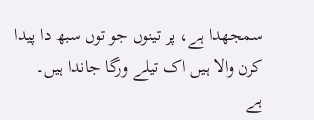سمجھدا ہے، پر تینوں جو توں سبھ دا پیدا کرن والا ہیں اک تیلے ورگا جاندا ہیں۔
ہے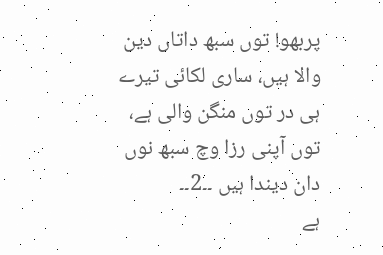پربھو! توں سبھ داتاں دین والا ہیں، ساری لکائی تیرے ہی در توں منگن والی ہے، توں آپنی رزا وچ سبھ نوں دان دیندا ہیں ۔۔2۔۔
ہے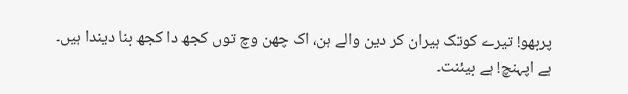پربھو! تیرے کوتک ہیران کر دین والے ہن، اک چھن وچ توں کجھ دا کجھ بنا دیندا ہیں۔
ہے اپہنچ! ہے بیئنت۔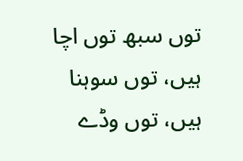توں سبھ توں اچا ہیں، توں سوہنا ہیں، توں وڈے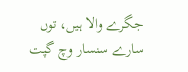جگرے والا ہیں، توں سارے سنسار وچ گپت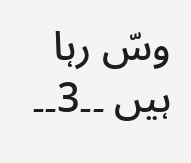وسّ رہا ہیں ۔۔3۔۔